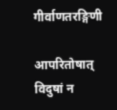गीर्वाणतरङ्गिणी

आपरितोषात् विदुषां न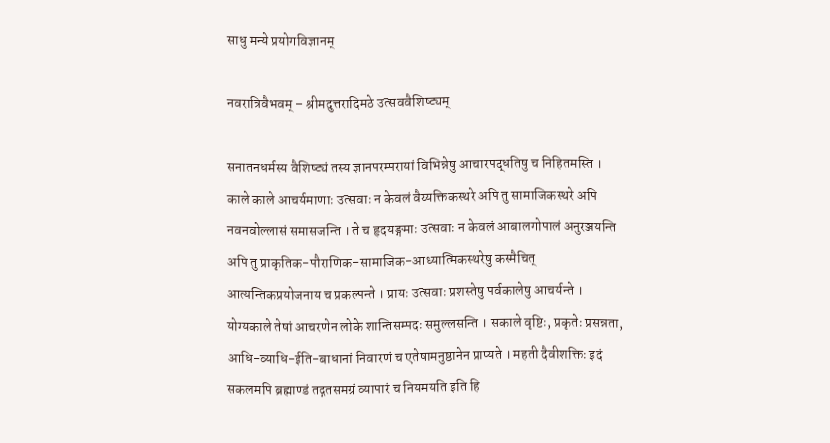साधु मन्ये प्रयोगविज्ञानम्

नवरात्रिवैभवम् – श्रीमदुत्तरादिमठे उत्सववैशिष्ट्यम्

सनातनधर्मस्य वैशिष्ट्यं तस्य ज्ञानपरम्परायां विभिन्नेषु आचारपद्धतिषु च निहितमस्ति । काले काले आचर्यमाणाः उत्सवाः न केवलं वैय्यक्तिकस्थरे अपि तु सामाजिकस्थरे अपि नवनवोल्लासं समासजन्ति । ते च हृदयङ्गमाः उत्सवाः न केवलं आबालगोपालं अनुरञ्जयन्ति अपि तु प्राकृतिक-पौराणिक-सामाजिक-आध्यात्मिकस्थरेषु कस्मैचित् आत्यन्तिकप्रयोजनाय च प्रकल्पन्ते । प्रायः उत्सवाः प्रशस्तेषु पर्वकालेषु आचर्यन्ते । योग्यकाले तेषां आचरणेन लोके शान्तिसम्पदः समुल्लसन्ति । सकाले वृष्टिः, प्रकृतेः प्रसन्नता, आधि-व्याधि-ईति-बाधानां निवारणं च एतेषामनुष्ठानेन प्राप्यते । महती दैवीशक्तिः इदं सकलमपि ब्रह्माण्डं तद्गतसमग्रं व्यापारं च नियमयति इति हि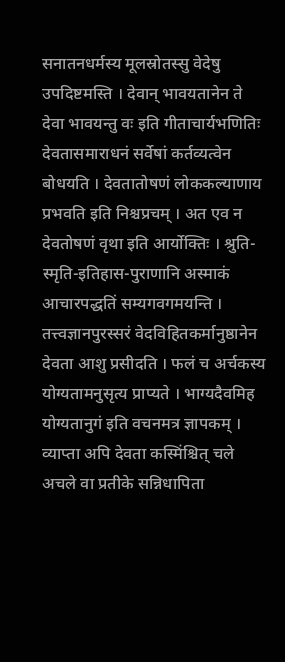सनातनधर्मस्य मूलस्रोतस्सु वेदेषु उपदिष्टमस्ति । देवान् भावयतानेन ते देवा भावयन्तु वः इति गीताचार्यभणितिः देवतासमाराधनं सर्वेषां कर्तव्यत्वेन बोधयति । देवतातोषणं लोककल्याणाय प्रभवति इति निश्चप्रचम् । अत एव न देवतोषणं वृथा इति आर्योक्तिः । श्रुति-स्मृति-इतिहास-पुराणानि अस्माकं आचारपद्धतिं सम्यगवगमयन्ति । तत्त्वज्ञानपुरस्सरं वेदविहितकर्मानुष्ठानेन देवता आशु प्रसीदति । फलं च अर्चकस्य योग्यतामनुसृत्य प्राप्यते । भाग्यदैवमिह योग्यतानुगं इति वचनमत्र ज्ञापकम् । व्याप्ता अपि देवता कस्मिंश्चित् चले अचले वा प्रतीके सन्निधापिता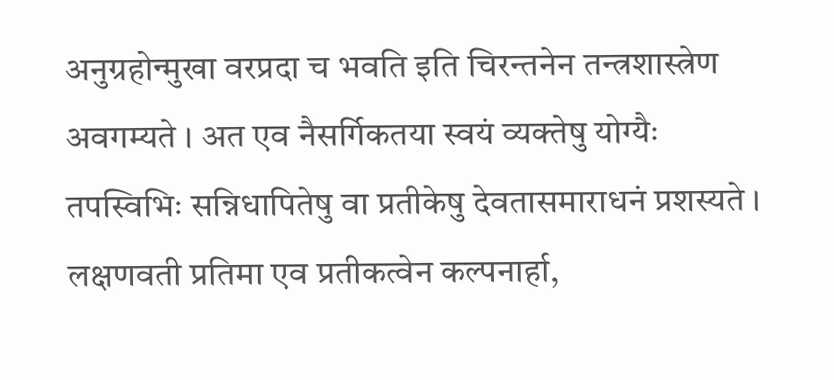अनुग्रहोन्मुखा वरप्रदा च भवति इति चिरन्तनेन तन्त्रशास्त्रेण अवगम्यते । अत एव नैसर्गिकतया स्वयं व्यक्तेषु योग्यैः तपस्विभिः सन्निधापितेषु वा प्रतीकेषु देवतासमाराधनं प्रशस्यते । लक्षणवती प्रतिमा एव प्रतीकत्वेन कल्पनार्हा,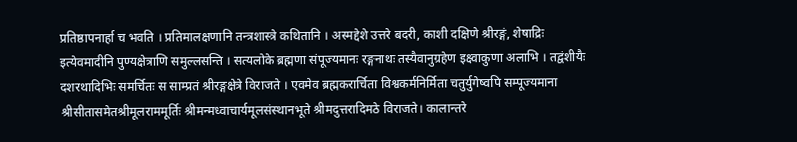प्रतिष्ठापनार्हा च भवति । प्रतिमालक्षणानि तन्त्रशास्त्रे कथितानि । अस्मद्देशे उत्तरे बदरी, काशी दक्षिणे श्रीरङ्गं, शेषाद्रिः इत्येवमादीनि पुण्यक्षेत्राणि समुल्लसन्ति । सत्यलोके ब्रह्मणा संपूज्यमानः रङ्गनाथः तस्यैवानुग्रहेण इक्ष्वाकुणा अलाभि । तद्वंशीयैः दशरथादिभिः समर्चितः स साम्प्रतं श्रीरङ्गक्षेत्रे विराजते । एवमेव ब्रह्मकरार्चिता विश्वकर्मनिर्मिता चतुर्युगेष्वपि सम्पूज्यमाना श्रीसीतासमेतश्रीमूलराममूर्तिः श्रीमन्मध्वाचार्यमूलसंस्थानभूते श्रीमदुत्तरादिमठे विराजते। कालान्तरे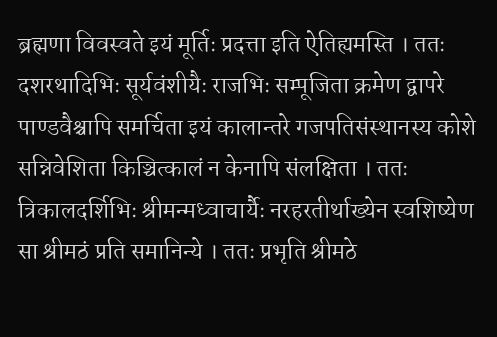ब्रह्मणा विवस्वते इयं मूर्तिः प्रदत्ता इति ऐतिह्यमस्ति । ततः दशरथादिभिः सूर्यवंशीयैः राजभिः सम्पूजिता क्रमेण द्वापरे पाण्डवैश्चापि समर्चिता इयं कालान्तरे गजपतिसंस्थानस्य कोशे सन्निवेशिता किञ्चित्कालं न केनापि संलक्षिता । ततः त्रिकालदर्शिभिः श्रीमन्मध्वाचार्यैः नरहरतीर्थाख्येन स्वशिष्येण सा श्रीमठं प्रति समानिन्ये । ततः प्रभृति श्रीमठे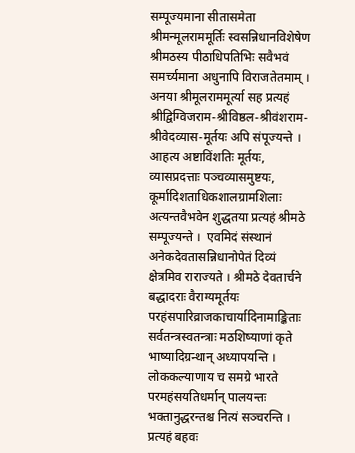सम्पूज्यमाना सीतासमेता श्रीमन्मूलराममूर्तिः स्वसन्निधानविशेषेण श्रीमठस्य पीठाधिपतिभिः सवैभवं समर्च्यमाना अधुनापि विराजतेतमाम् । अनया श्रीमूलराममूर्त्या सह प्रत्यहं श्रीद्विग्विजराम-श्रीविष्ठल-श्रीवंशराम-श्रीवेदव्यास-मूर्तयः अपि संपूज्यन्ते । आहत्य अष्टाविंशतिः मूर्तयः, व्यासप्रदत्ताः पञ्चव्यासमुष्टयः, कूर्मादिशताधिकशालग्रामशिलाः अत्यन्तवैभवेन शुद्धतया प्रत्यहं श्रीमठे सम्पूज्यन्ते ।  एवमिदं संस्थानं अनेकदेवतासन्निधानोपेतं दिव्यं क्षेत्रमिव राराज्यते । श्रीमठे देवतार्चने बद्धादराः वैराग्यमूर्तयः परहंसपारिव्राजकाचार्यादिनामाङ्किताः सर्वतन्त्रस्वतन्त्राः मठशिष्याणां कृते भाष्यादिग्रन्थान् अध्यापयन्ति । लोककल्याणाय च समग्रे भारते परमहंसयतिधर्मान् पालयन्तः भक्तानुद्धरन्तश्च नित्यं सञ्चरन्ति । प्रत्यहं बहवः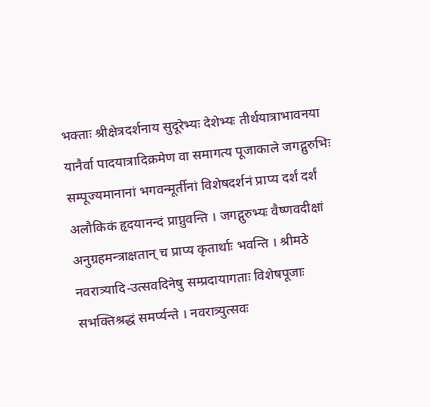भक्ताः श्रीक्षेत्रदर्शनाय सुदूरेभ्यः देशेभ्यः तीर्थयात्राभावनया यानैर्वा पादयात्रादिक्रमेण वा समागत्य पूजाकाले जगद्गुरुभिः सम्पूज्यमानानां भगवन्मूर्तीनां विशेषदर्शनं प्राप्य दर्शं दर्शं अलौकिकं हृदयानन्दं प्राप्नुवन्ति । जगद्गुरुभ्यः वैष्णवदीक्षां अनुग्रहमन्त्राक्षतान् च प्राप्य कृतार्थाः भवन्ति । श्रीमठे नवरात्र्यादि-उत्सवदिनेषु सम्प्रदायागताः विशेषपूजाः सभक्तिश्रद्धं समर्प्यन्ते । नवरात्र्युत्सवः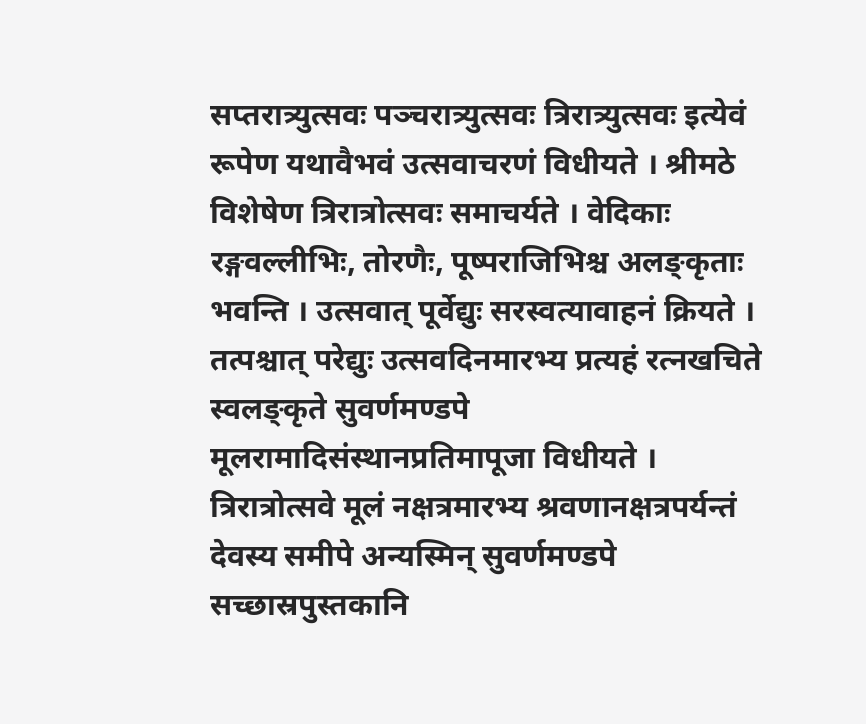सप्तरात्र्युत्सवः पञ्चरात्र्युत्सवः त्रिरात्र्युत्सवः इत्येवं रूपेण यथावैभवं उत्सवाचरणं विधीयते । श्रीमठे विशेषेण त्रिरात्रोत्सवः समाचर्यते । वेदिकाः रङ्गवल्लीभिः, तोरणैः, पूष्पराजिभिश्च अलङ्कृताः भवन्ति । उत्सवात् पूर्वेद्युः सरस्वत्यावाहनं क्रियते । तत्पश्चात् परेद्युः उत्सवदिनमारभ्य प्रत्यहं रत्नखचिते स्वलङ्कृते सुवर्णमण्डपे मूलरामादिसंस्थानप्रतिमापूजा विधीयते । त्रिरात्रोत्सवे मूलं नक्षत्रमारभ्य श्रवणानक्षत्रपर्यन्तं देवस्य समीपे अन्यस्मिन् सुवर्णमण्डपे सच्छास्रपुस्तकानि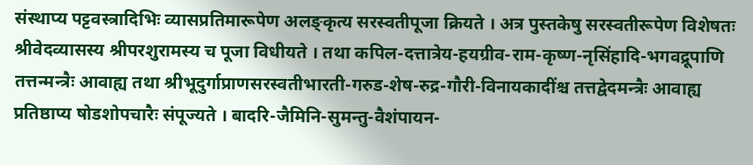संस्थाप्य पट्टवस्त्रादिभिः व्यासप्रतिमारूपेण अलङ्कृत्य सरस्वतीपूजा क्रियते । अत्र पुस्तकेषु सरस्वतीरूपेण विशेषतः श्रीवेदव्यासस्य श्रीपरशुरामस्य च पूजा विधीयते । तथा कपिल-दत्तात्रेय-हयग्रीव-राम-कृष्ण-नृसिंहादि-भगवद्रूपाणि तत्तन्मन्त्रैः आवाह्य तथा श्रीभूदुर्गाप्राणसरस्वतीभारती-गरुड-शेष-रुद्र-गौरी-विनायकादींश्च तत्तद्वेदमन्त्रैः आवाह्य प्रतिष्ठाप्य षोडशोपचारैः संपूज्यते । बादरि-जैमिनि-सुमन्तु-वैशंपायन-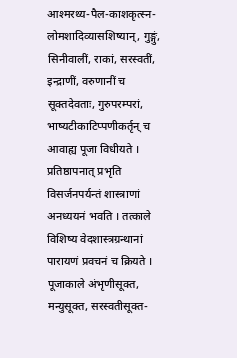आश्मरथ्य-पैल-काशकृत्स्न-लोमशादिव्यासशिष्यान्, गुङ्गुं, सिनीवालीं, राकां, सरस्वतीं, इन्द्राणीं, वरुणानीं च सूक्तदेवताः, गुरुपरम्परां, भाष्यटीकाटिप्पणीकर्तृन् च आवाह्य पूजा विधीयते । प्रतिष्ठापनात् प्रभृति विसर्जनपर्यन्तं शास्त्राणां अनध्ययनं भवति । तत्काले विशिष्य वेदशास्त्रग्रन्थानां पारायणं प्रवचनं च क्रियते । पूजाकाले अंभृणीसूक्त, मन्युसूक्त, सरस्वतीसूक्त-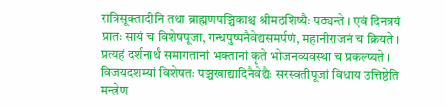रात्रिसूक्तादीनि तथा ब्राह्मणपञ्चिकाश्च श्रीमठशिष्यैः पठ्यन्ते । एवं दिनत्रयं प्रातः सायं च विशेषपूजा, गन्धपुष्पनैवेद्यसमर्पणं, महानीराजनं च क्रियते । प्रत्यहं दर्शनार्थं समागतानां भक्तानां कृते भोजनव्यवस्था च प्रकल्प्यते । विजयदशम्यां विशेषतः पञ्चखाद्यादिनैवेद्यैः सरस्वतीपूजां विधाय उत्तिष्ठेति मन्त्रेण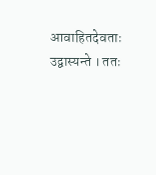आवाहितदेवताः उद्वास्यन्ते । ततः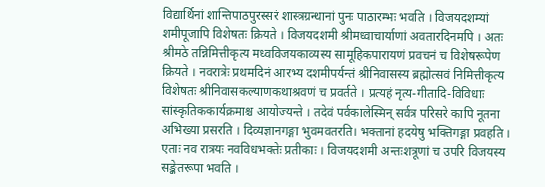विद्यार्थिनां शान्तिपाठपुरस्सरं शास्त्रग्रन्थानां पुनः पाठारम्भः भवति । विजयदशम्यां शमीपूजापि विशेषतः क्रियते । विजयदशमी श्रीमध्वाचार्याणां अवतारदिनमपि । अतः श्रीमठे तन्निमित्तीकृत्य मध्वविजयकाव्यस्य सामूहिकपारायणं प्रवचनं च विशेषरूपेण क्रियते । नवरात्रेः प्रथमदिनं आरभ्य दशमीपर्यन्तं श्रीनिवासस्य ब्रह्मोत्सवं निमित्तीकृत्य विशेषतः श्रीनिवासकल्याणकथाश्रवणं च प्रवर्तते । प्रत्यहं नृत्य-गीतादि-विविधाः सांस्कृतिककार्यक्रमाश्च आयोज्यन्ते । तदेवं पर्वकालेस्मिन् सर्वत्र परिसरे कापि नूतना अभिख्या प्रसरति । दिव्यज्ञानगङ्गा भुवमवतरति। भक्तानां हदयेषु भक्तिगङ्गा प्रवहति । एताः नव रात्रयः नवविधभक्तेः प्रतीकाः । विजयदशमी अन्तःशत्रूणां च उपरि विजयस्य सङ्केतरूपा भवति ।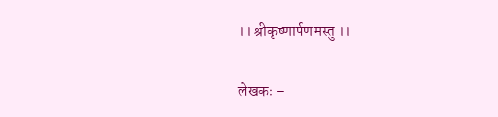।। श्रीकृष्णार्पणमस्तु ।।

लेखकः –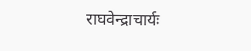राघवेन्द्राचार्यः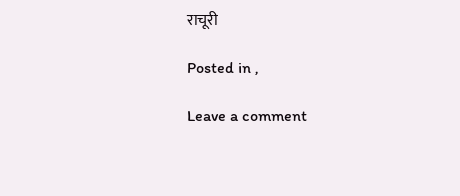राचूरी

Posted in ,

Leave a comment